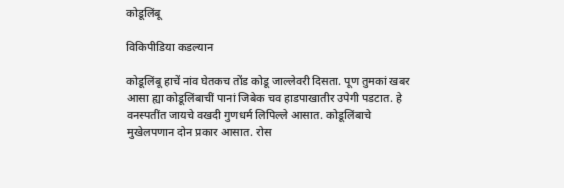कोडूलिंबू

विकिपीडिया कडल्यान

कोडूलिंबू हाचें नांव घेतकच तोंड कोडू जाल्लेवरी दिसता. पूण तुमकां खबर आसा ह्या कोडूलिंबाचीं पानां जिबेक चव हाडपाखातीर उपेगी पडटात. हे वनस्पतींत जायचे वखदी गुणधर्म लिपिल्ले आसात. कोडूलिंबाचे मुखेलपणान दोन प्रकार आसात. रोस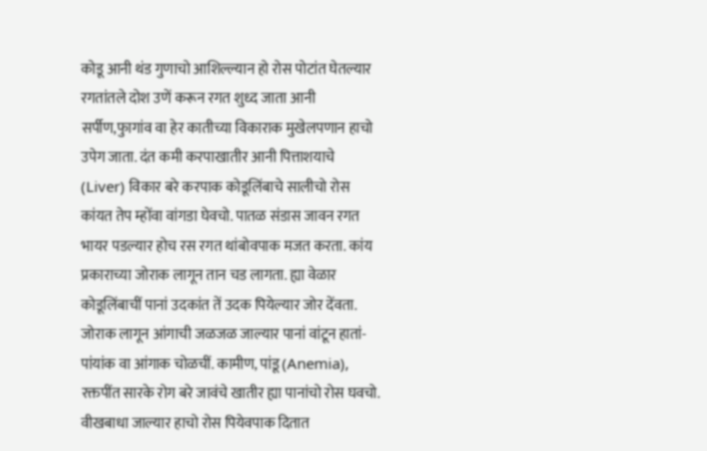कोडू आनी थंड गुणाचो आशिल्ल्यान हो रोस पोटांत घेतल्यार रगतांतले दोश उणें करून रगत शुध्द जाता आनी सर्पीण,फुागांव वा हेर कातीच्या विकाराक मुखेलपणान हाचो उपेग जाता. दंत कमी करपाखातीर आनी पित्ताशयाचे (Liver) विकार बरे करपाक कोडूलिंबाचे सालीचो रोस कांयत तेप म्होंवा वांगडा घेवचो. पातळ संडास जावन रगत भायर पडल्यार होच रस रगत थांबोवपाक मजत करता. कांय प्रकाराच्या जोराक लागून तान चड लागता. ह्या वेळार कोडूलिंबाचीं पानां उदकांत तें उदक पियेल्यार जोर देंवता. जोराक लागून आंगाची जळजळ जाल्यार पानां वांटून हातां-पांयांक वा आंगाक चोळचीं. कामीण, पांडू (Anemia), रक्तपींत सारके रोग बरे जावंचे खातीर ह्या पानांचो रोस घवचो. वीखबाधा जाल्यार हाचो रोस पियेवपाक दितात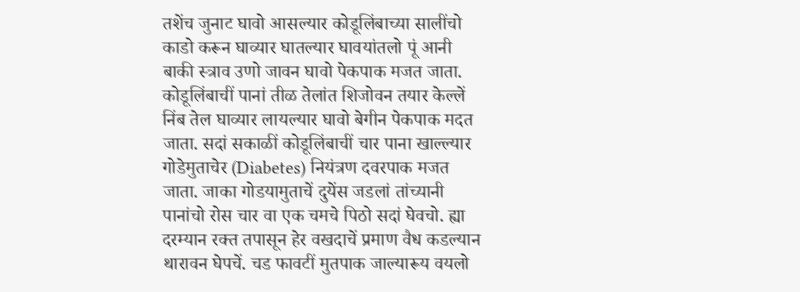तशेंच जुनाट घावो आसल्यार कोडूलिंबाच्या सालींचो काडो करून घाव्यार घातल्यार घावयांतलो पूं आनी बाकी स्त्राव उणो जावन घावो पेकपाक मजत जाता. कोडूलिंबाचीं पानां तीळ तेलांत शिजोवन तयार केल्लें निंब तेल घाव्यार लायल्यार घावो बेगीन पेकपाक मदत जाता. सदां सकाळीं कोडूलिंबाचीं चार पाना खाल्ल्यार गोडेमुताचेर (Diabetes) नियंत्रण दवरपाक मजत जाता. जाका गोडयामुताचें दुयेंस जडलां तांच्यानी पानांचो रोस चार वा एक चमचे पिठो सदां घेवचो. ह्या दरम्यान रक्त तपासून हेर वखदाचें प्रमाण वैध कडल्यान थारावन घेपचें. चड फावटीं मुतपाक जाल्यारूय वयलो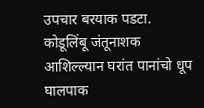उपचार बरयाक पडटा. कोडूलिंबू जंतूनाशक आशिल्ल्यान घरांत पानांचो धूप घालपाक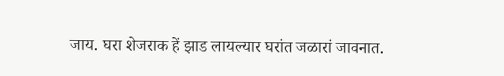जाय. घरा शेजराक हें झाड लायल्यार घरांत जळारां जावनात.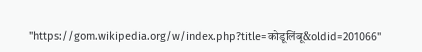"https://gom.wikipedia.org/w/index.php?title=कोडूलिंबू&oldid=201066"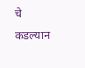चे कडल्यान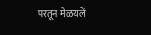परतून मेळयलें